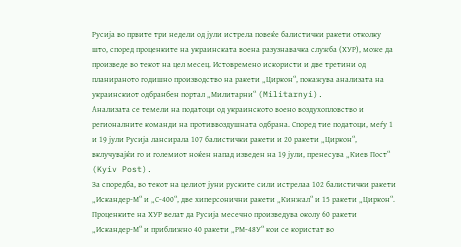Русија во првите три недели од јули истрела повеќе балистички ракети отколку што, според проценките на украинската воена разузнавачка служба (ХУР), може да произведе во текот на цел месец. Истовремено искористи и две третини од планираното годишно производство на ракети „Циркон“, покажува анализата на украинскиот одбранбен портал „Милитарни“ (Militarnyi).
Анализата се темели на податоци од украинското воено воздухопловство и регионалните команди на противвоздушната одбрана. Според тие податоци, меѓу 1 и 19 јули Русија лансирала 107 балистички ракети и 20 ракети „Циркон“, вклучувајќи го и големиот ноќен напад изведен на 19 јули, пренесува „Киев Пост“ (Kyiv Post).
За споредба, во текот на целиот јуни руските сили истрелаа 102 балистички ракети „Искандер-М“ и „С-400“, две хиперсонични ракети „Кинжал“ и 15 ракети „Циркон“.
Проценките на ХУР велат да Русија месечно произведува околу 60 ракети „Искандер-М“ и приближно 40 ракети „РМ-48У“ кои се користат во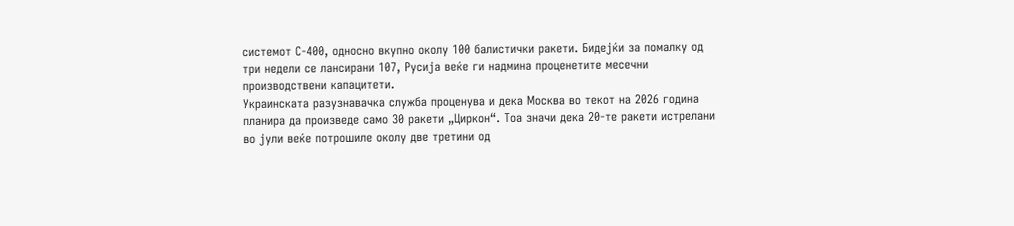системот С-400, односно вкупно околу 100 балистички ракети. Бидејќи за помалку од три недели се лансирани 107, Русија веќе ги надмина проценетите месечни производствени капацитети.
Украинската разузнавачка служба проценува и дека Москва во текот на 2026 година планира да произведе само 30 ракети „Циркон“. Тоа значи дека 20-те ракети истрелани во јули веќе потрошиле околу две третини од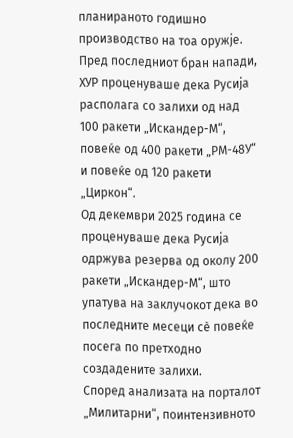планираното годишно производство на тоа оружје.
Пред последниот бран напади, ХУР проценуваше дека Русија располага со залихи од над 100 ракети „Искандер-М“, повеќе од 400 ракети „РМ-48У“ и повеќе од 120 ракети „Циркон“.
Од декември 2025 година се проценуваше дека Русија одржува резерва од околу 200 ракети „Искандер-М“, што упатува на заклучокот дека во последните месеци сè повеќе посега по претходно создадените залихи.
Според анализата на порталот „Милитарни“, поинтензивното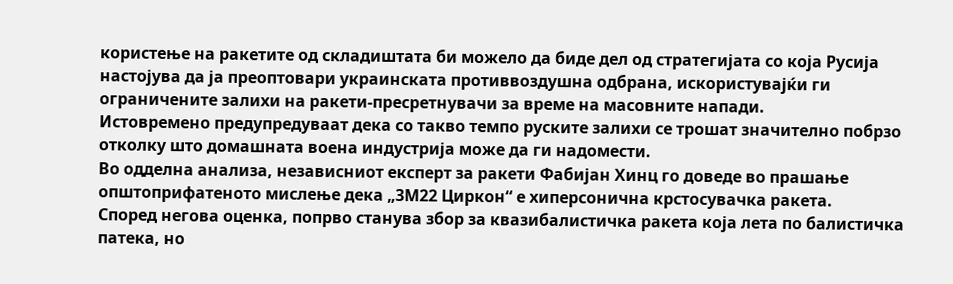користење на ракетите од складиштата би можело да биде дел од стратегијата со која Русија настојува да ја преоптовари украинската противвоздушна одбрана, искористувајќи ги ограничените залихи на ракети-пресретнувачи за време на масовните напади.
Истовремено предупредуваат дека со такво темпо руските залихи се трошат значително побрзо отколку што домашната воена индустрија може да ги надомести.
Во одделна анализа, независниот експерт за ракети Фабијан Хинц го доведе во прашање општоприфатеното мислење дека „3М22 Циркон“ е хиперсонична крстосувачка ракета.
Според негова оценка, попрво станува збор за квазибалистичка ракета која лета по балистичка патека, но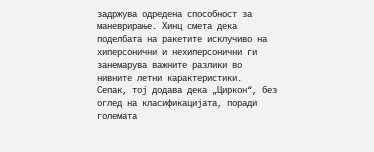задржува одредена способност за маневрирање. Хинц смета дека поделбата на ракетите исклучиво на хиперсонични и нехиперсонични ги занемарува важните разлики во нивните летни карактеристики.
Сепак, тој додава дека „Циркон“, без оглед на класификацијата, поради големата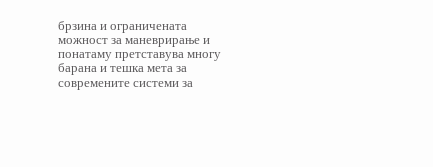брзина и ограничената можност за маневрирање и понатаму претставува многу барана и тешка мета за современите системи за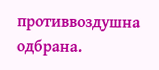противвоздушна одбрана.